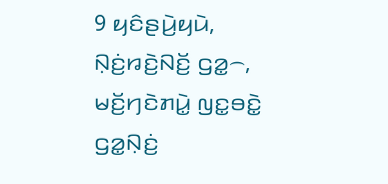9 ꤟꤢꤨꤔꤣꤧ꤬ꤟꤣꤧ, ꤡ꤫ꤢꤦ꤬ꤙꤢꤧ꤬ꤡꤢꤩ꤬ ꤞꤤ꤭꤮, ꤗꤢꤩ꤬ꤚꤢꤧꤊꤣꤧ꤭ ꤜꤢ꤭ꤋꤢꤧ꤭ ꤞꤤ꤭ꤡ꤫ꤢꤦ꤬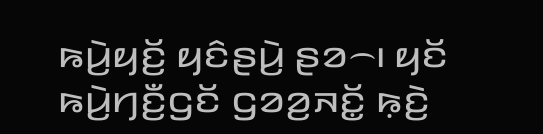ꤒꤣꤧ꤬ꤟꤢꤩ꤬ ꤟꤢꤨꤔꤣꤧ꤬ ꤔꤤ꤮꤯ ꤟꤢꤩ ꤒꤣꤧ꤬ꤚꤢꤪ꤬ꤞꤢꤩ ꤞꤤꤤ꤬ꤏꤢꤩ꤭ ꤒ꤫ꤢꤧ꤬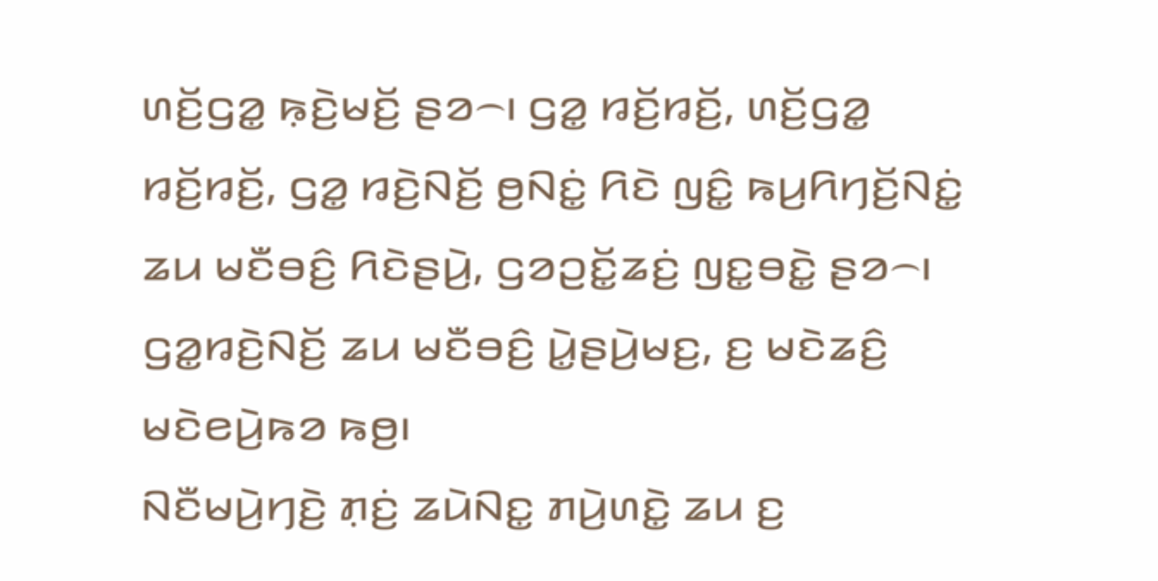ꤛꤢꤩ꤬ꤞꤤ꤭ ꤒ꤫ꤢꤧ꤬ꤗꤢꤩ꤬ ꤔꤤ꤮꤯ ꤞꤤ꤭ ꤙꤢꤩ꤬ꤙꤢꤩ꤬, ꤛꤢꤩ꤬ꤞꤤ꤭ ꤙꤢꤩ꤬ꤙꤢꤩ꤬, ꤞꤤ꤭ ꤙꤢꤧ꤬ꤡꤢꤩ꤬ ꤥ꤬ꤡꤢꤦ꤭ ꤖꤢꤧ ꤜꤢꤨ꤭ ꤒꤣ꤬ꤖꤚꤢꤩ꤬ꤡꤢꤦ꤭ ꤘꤣ ꤗꤢꤪꤋꤢꤨ꤬ ꤖꤢꤧꤔꤣꤧ꤬, ꤞꤤꤑꤢꤩ꤭ꤘꤢꤦ꤬ ꤜꤢ꤭ꤋꤢꤧ꤭ ꤔꤤ꤮꤯ ꤞꤤ꤭ꤙꤢꤧ꤬ꤡꤢꤩ꤬ ꤘꤣ ꤗꤢꤪꤋꤢꤨ꤬ ꤣꤧ꤭ꤔꤣꤧ꤬ꤗꤢ꤬, ꤢ꤬ ꤗꤢꤧꤘꤢꤨ꤬ ꤗꤢꤧꤕꤣꤧ꤬ꤒꤤ ꤒꤥ꤬꤯
ꤡꤢꤪꤗꤣꤧ꤬ꤚꤢꤧ꤬ ꤊ꤫ꤢꤦ꤬ ꤘꤣꤧꤡꤢ꤭ ꤊꤣꤧ꤬ꤛꤢꤧ꤭ ꤘꤣ ꤢ꤬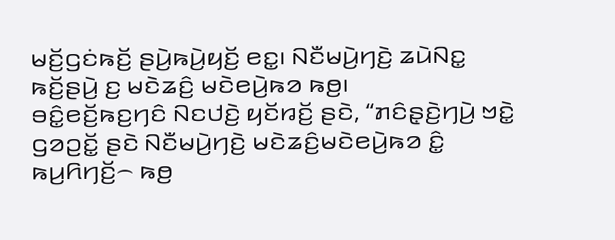ꤗꤢꤩ꤬ꤞꤢꤦꤒꤢꤩ꤬ ꤔꤣꤧ꤬ꤒꤣꤧ꤬ꤟꤢꤩ꤬ ꤕꤢ꤭꤯ ꤡꤢꤪꤗꤣꤧ꤬ꤚꤢꤧ꤬ ꤘꤣꤧꤡꤢ꤭ ꤒꤢꤩ꤬ꤔꤣꤧ꤬ ꤢ꤬ ꤗꤢꤧꤘꤢꤨ꤬ ꤗꤢꤧꤕꤣꤧ꤬ꤒꤤ ꤒꤥ꤬꤯
ꤋꤢꤨ꤭ꤕꤢꤩ꤬ꤒꤢ꤬ꤚꤢꤨ ꤡꤢꤓꤢꤧ꤬ ꤟꤢꤩꤙꤢꤩ꤬ ꤔꤢꤧ, “ꤊꤢꤨꤔ꤫ꤢꤧ꤬ꤚꤣꤧ꤬ ꤠꤢꤧ꤭ ꤞꤤꤑꤢꤩ꤭ ꤔꤢꤧ ꤡꤢꤪꤗꤣꤧ꤬ꤚꤢꤧ꤬ ꤗꤢꤧꤘꤢꤨ꤬ꤗꤢꤧꤕꤣꤧ꤬ꤒꤤ ꤢꤨ꤭ ꤒꤣ꤬ꤖꤚꤢꤩ꤬꤮ ꤒꤥ꤬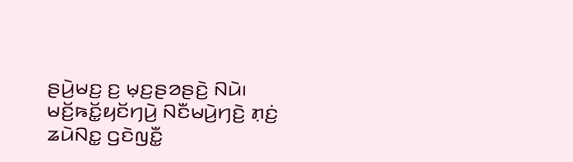ꤔꤣꤧ꤬ꤗꤢ꤬ ꤢ꤬ ꤗ꤫ꤢ꤬ꤔꤤꤔꤢꤧ꤬ ꤡꤣꤧ꤯
ꤗꤢꤩ꤬ꤒꤢꤩ꤭ꤟꤢꤩꤚꤣꤧ꤬ ꤡꤢꤪꤗꤣꤧ꤬ꤚꤢꤧ꤬ ꤊ꤫ꤢꤦ꤬ ꤘꤣꤧꤡꤢ꤭ ꤞꤢꤧꤜꤢꤪ꤭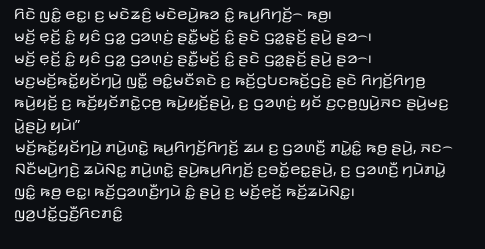ꤖꤢꤧ ꤜꤢꤨ꤭ ꤕꤢ꤭꤯ ꤢ꤬ ꤗꤢꤧꤘꤢꤨ꤬ ꤗꤢꤧꤕꤣꤧ꤬ꤒꤤ ꤢꤨ꤭ ꤒꤣ꤬ꤖꤚꤢꤩ꤬꤮ ꤒꤥ꤬꤯
ꤗꤢꤩ꤬ ꤕ꤫ꤢꤩ꤬ ꤢꤨ꤭ ꤟꤢꤨ ꤞꤤ꤭ ꤞꤤꤛ꤫ꤢꤦ꤬ ꤔꤢꤪ꤭ꤗꤢꤩ꤬ ꤢꤨ꤭ ꤔꤢꤧ ꤞꤤ꤭ꤔ꤫ꤢꤩ꤬ ꤔꤣꤧ꤬ ꤔꤤ꤮꤯
ꤗꤢꤩ꤬ ꤕ꤫ꤢꤩ꤬ ꤢꤨ꤭ ꤟꤢꤨ ꤞꤤ꤭ ꤞꤤꤛ꤫ꤢꤦ꤬ ꤔꤢꤪ꤭ꤗꤢꤩ꤬ ꤢꤨ꤭ ꤔꤢꤧ ꤞꤤ꤭ꤔ꤫ꤢꤩ꤬ ꤔꤣꤧ꤬ ꤔꤤ꤮꤯ ꤗꤢ꤬ꤗꤢꤩ꤬ꤒꤢꤩ꤭ꤟꤢꤩꤚꤣꤧ꤬ ꤜꤢꤪ꤭ ꤋꤢꤨ꤭ꤗꤢꤪꤎꤢꤧ ꤢ꤬ ꤒꤢꤩ꤬ꤞꤝꤢꤒꤢꤩ꤬ꤞꤢꤧ꤬ ꤔꤢꤧ ꤖꤚꤢꤩ꤬ꤖꤚꤥ꤬ ꤒꤣꤧ꤬ꤟꤢꤩ꤬ ꤢ꤬ ꤒꤢꤩ꤬ꤟꤢꤩꤊꤢꤧ꤭ꤍ꤫ꤥ꤬ ꤒꤣꤧ꤬ꤟꤢꤩ꤬ꤔꤣꤧ꤬, ꤢ꤬ ꤞꤤꤛ꤫ꤢꤦ꤬ ꤟꤢꤩ ꤢ꤬ꤍ꤫ꤥ꤬ꤜꤣꤧ꤬ꤏꤢ ꤔꤣꤧ꤬ꤗꤢ꤬ ꤣꤧ꤭ꤔꤣꤧ꤬ ꤟꤣꤧ꤯”
ꤗꤢꤩ꤬ꤒꤢꤩ꤭ꤟꤢꤩꤚꤣꤧ꤬ ꤊꤣꤧ꤬ꤛꤢꤧ꤭ ꤒꤣ꤬ꤖꤚꤢꤩ꤬ꤖꤚꤢꤩ꤬ ꤘꤣ ꤢ꤬ ꤞꤤꤛꤢꤪ꤬ ꤊꤣꤧ꤭ꤢꤨ꤭ ꤒꤥ꤬ ꤔꤣꤧ꤬, ꤏꤢ꤮ ꤡꤢꤪꤗꤣꤧ꤬ꤚꤢꤧ꤬ ꤘꤣꤧꤡꤢ꤭ ꤊꤣꤧ꤬ꤛꤢꤧ꤭ ꤔꤣꤧ꤬ꤒꤣ꤬ꤖꤚꤢꤩ꤬ ꤢ꤬ꤋꤢꤩ꤭ꤕꤢ꤭ꤔꤣꤧ꤬, ꤢ꤬ ꤞꤤꤛꤢꤪ꤬ ꤚꤣꤧꤊꤣꤧ꤭ ꤜꤢꤨ꤭ ꤒꤥ꤬ ꤕꤢ꤭꤯ ꤒꤢꤩ꤬ꤞꤤꤛꤢꤪ꤬ꤚꤣꤧ ꤢꤨ꤭ ꤔꤣꤧ꤬ ꤢ꤬ ꤗꤢꤩ꤬ꤕ꤫ꤢꤩ꤬ ꤒꤢꤩ꤬ꤘꤣꤧꤡꤢ꤭꤯
ꤜꤤ꤬ꤓꤢꤩ꤭ꤞꤢꤪ꤬ꤖꤢꤊꤢꤨ꤭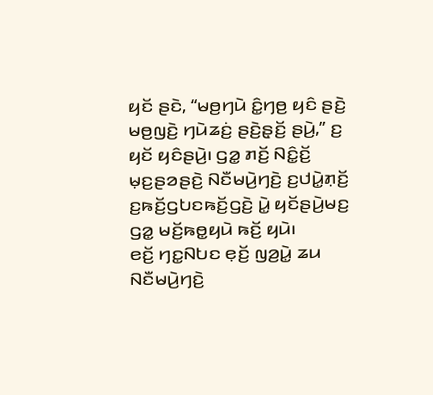ꤟꤢꤩ ꤔꤢꤧ, “ꤗꤥ꤬ꤚꤣꤧ ꤢꤨ꤭ꤚꤥ꤬ ꤟꤢꤨ ꤔꤢꤧ꤬ ꤗꤥ꤬ꤜꤢꤧ꤬ ꤚꤣꤧꤘꤢꤦ꤬ ꤔꤢꤧ꤬ꤔ꤫ꤢꤩ꤬ ꤔꤣꤧ꤬,” ꤢ꤬ ꤟꤢꤩ ꤟꤢꤨꤔꤣꤧ꤬꤯ ꤞꤤ꤭ ꤊꤢꤩ꤬ ꤡꤢꤨ꤭ꤢꤩ꤬ ꤗ꤫ꤢ꤬ꤔꤤꤔꤢꤧ꤬ ꤡꤢꤪꤗꤣꤧ꤬ꤚꤢꤧ꤬ ꤢ꤬ꤓꤣꤧ꤭ꤊ꤫ꤢꤩ꤬ ꤢ꤬ꤒꤢꤩ꤬ꤞꤝꤢꤒꤢꤩ꤬ꤞꤢꤧ꤬ ꤣꤧ꤭ ꤟꤢꤩꤔꤣꤧ꤬ꤗꤢ꤬ ꤞꤤ꤭ ꤗꤢꤩ꤬ꤒꤥ꤭ꤟꤣꤧ ꤒꤢꤩ꤬ ꤟꤣꤧ꤯
ꤕꤢꤩ꤬ ꤚꤢ꤭ꤡꤝꤢ ꤕ꤫ꤢꤩ꤬ ꤜꤤ꤬ꤣꤧ꤭ ꤘꤣ ꤡꤢꤪꤗꤣꤧ꤬ꤚꤢꤧ꤬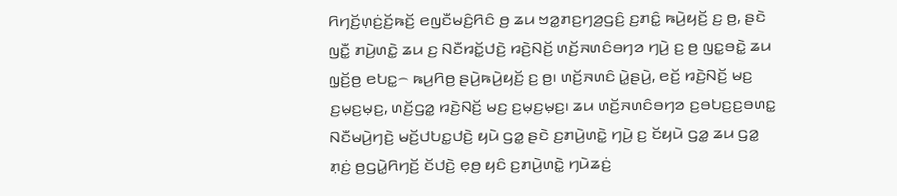ꤖꤚꤢꤩ꤬ꤛ꤫ꤢꤦ꤬ꤢꤩ꤬ꤒꤢꤩ꤬ ꤕꤜꤢꤪꤗꤢꤨ꤬ꤖꤢꤨ ꤥ꤬ ꤘꤣ ꤠꤤ꤭ꤊꤢ꤬ꤚꤤ꤬ꤞꤢꤨ꤬ ꤢ꤬ꤊꤢꤨ꤭ ꤒꤣꤧ꤬ꤟꤢꤩ꤬ ꤢ꤬ ꤥ꤬, ꤔꤢꤧ ꤜꤢꤪ꤭ ꤊꤣꤧ꤬ꤛꤢꤧ꤭ ꤘꤣ ꤢ꤬ ꤡꤢꤪꤙꤢꤩ꤭ꤓꤢꤧ꤬ ꤙꤢꤧ꤬ꤡꤢꤩ꤬ ꤛꤢꤩ꤬ꤏꤛꤢꤨꤋꤚꤤ ꤚꤣꤧ꤬ ꤢ꤬ ꤥ꤬ ꤜꤢ꤭ꤋꤢꤧ꤭ ꤘꤣ ꤜ꤫ꤢꤩ꤬ꤥ꤬ ꤕꤝꤢ꤭꤮ ꤒꤣ꤬ꤖꤥ꤬ ꤔꤣꤧ꤬ꤒꤣꤧ꤬ꤟꤢꤩ꤬ ꤢ꤬ ꤥ꤬꤯ ꤛꤢꤩ꤬ꤏꤛꤢꤨ ꤣꤧ꤭ꤔꤣꤧ꤬, ꤕꤢꤩ꤬ ꤙꤢꤧ꤬ꤡꤢꤩ꤬ ꤗꤢ꤬ ꤢ꤬ꤗ꤫ꤢ꤬ꤗ꤫ꤢ꤬, ꤛꤢꤩ꤬ꤞꤤ꤭ ꤙꤢꤧ꤬ꤡꤢꤩ꤬ ꤗꤢ꤬ ꤢ꤬ꤗ꤫ꤢ꤬ꤗ꤫ꤢ꤬꤯ ꤘꤣ ꤛꤢꤩ꤬ꤏꤛꤢꤨꤋꤚꤤ ꤢ꤬ꤋꤝꤢ꤬ꤢ꤬ꤋꤛꤢ꤭ ꤡꤢꤪꤗꤣꤧ꤬ꤚꤢꤧ꤬ ꤗꤢꤩ꤬ꤓꤝꤢ꤭ꤓꤢꤧ꤬ ꤟꤣꤧ ꤞꤤ꤭ ꤔꤢꤧ ꤢ꤬ꤊꤣꤧ꤬ꤛꤢꤧ꤭ ꤚꤣꤧ꤬ ꤢ꤬ ꤢꤩꤟꤣꤧ ꤞꤤ꤭ ꤘꤣ ꤞꤤ꤭ ꤊ꤫ꤢꤦ꤬ ꤥ꤬ꤞꤣꤧ꤭ꤖꤚꤢꤩ꤬ ꤢꤩꤓꤢꤧ꤬ ꤕ꤫ꤥ꤬ ꤟꤢꤨ ꤢ꤬ꤊꤣꤧ꤬ꤛꤢꤧ꤭ ꤚꤣꤧꤘꤢꤦ꤬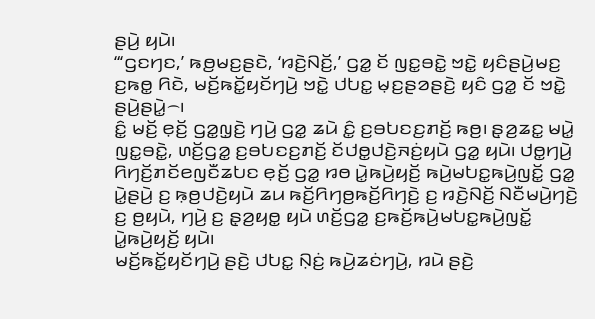ꤔꤣꤧ꤬ ꤟꤣꤧ꤯
“‘ꤞꤢꤚꤢ,’ ꤒꤥ꤬ꤗꤢ꤬ꤔꤢꤧ, ‘ꤙꤢꤧ꤬ꤡꤢꤩ꤬,’ ꤞꤤ꤭ ꤢꤩ ꤜꤢ꤭ꤋꤢꤧ꤭ ꤠꤢꤧ꤭ ꤟꤢꤨꤔꤣꤧ꤬ꤗꤢ꤬ ꤢ꤬ꤒꤥ꤭ ꤖꤢꤧ, ꤗꤢꤩ꤬ꤒꤢꤩ꤭ꤟꤢꤩꤚꤣꤧ꤬ ꤠꤢꤧ꤭ ꤓꤝꤢ꤭ ꤗ꤫ꤢ꤬ꤔꤤꤔꤢꤧ꤬ ꤟꤢꤨ ꤞꤤ꤭ ꤢꤩ ꤠꤢꤧ꤭ ꤔꤣꤧ꤬ꤔꤣꤧ꤭꤮꤯
ꤢꤨ꤭ ꤗꤢꤩ꤬ ꤕ꤫ꤢꤩ꤬ ꤞꤤ꤭ꤜ꤫ꤢꤧ꤬ ꤚꤣꤧ꤬ ꤞꤤ꤭ ꤘꤣꤧ ꤢꤨ꤭ ꤢ꤬ꤋꤝꤢꤢ꤬ꤊꤢꤩ꤬ ꤒꤥ꤬꤯ ꤔ꤫ꤤ꤬ꤘꤢ꤭ ꤗꤣꤧ꤭ ꤜꤢ꤭ꤋꤢꤧ꤭, ꤛꤢꤩ꤬ꤞꤤ꤭ ꤢ꤬ꤋꤝꤢꤢ꤬ꤊꤢꤩ꤬ ꤢꤩꤓꤥ꤭ꤓꤢꤧ꤬ꤏꤢꤦ꤬ꤟꤣꤧ ꤞꤤ꤭ ꤟꤣꤧ꤯ ꤓꤥ꤭ꤚꤣꤧ꤬ ꤖꤚꤢꤩ꤬ꤊꤢꤩꤕꤜꤢꤪꤘꤝꤢ ꤕ꤫ꤢꤩ꤬ ꤞꤤ꤭ ꤙꤥ ꤣꤧ꤭ꤒꤣꤧ꤬ꤟꤢꤩ꤬ ꤒꤣꤧ꤬ꤗꤝꤢ꤭ꤒꤣꤧ꤬ꤜꤢꤩ꤭ ꤞꤤ꤭ ꤣꤧ꤭ꤔꤣꤧ꤬ ꤢ꤬ ꤒ꤫ꤥ꤬ꤓꤢꤧ꤬ꤟꤣꤧ ꤘꤣ ꤒꤢꤩ꤬ꤖꤚꤥ꤬ꤒꤢꤩ꤬ꤖꤚꤢꤧ꤬ ꤢ꤬ ꤙꤢꤧ꤬ꤡꤢꤩ꤬ ꤡꤢꤪꤗꤣꤧ꤬ꤚꤢꤧ꤬ ꤢ꤬ ꤥ꤬ꤟꤣꤧ, ꤚꤣꤧ꤬ ꤢ꤬ ꤔ꤫ꤤ꤬ꤟꤥ꤭ ꤟꤣꤧ ꤛꤢꤩ꤬ꤞꤤ꤭ ꤢ꤬ꤒꤢꤩ꤬ꤒꤣꤧ꤬ꤗꤝꤢ꤭ꤒꤣꤧ꤬ꤜꤢꤩ꤭ ꤣꤧ꤭ꤒꤣꤧ꤬ꤟꤢꤩ꤬ ꤟꤣꤧ꤯
ꤗꤢꤩ꤬ꤒꤢꤩ꤭ꤟꤢꤩꤚꤣꤧ꤬ ꤔꤢꤧ꤬ ꤓꤝꤢ꤭ ꤡ꤫ꤢꤦ꤬ ꤒꤣꤧ꤬ꤘꤢꤦꤚꤣꤧ꤬, ꤙꤣꤧ ꤔꤢꤧ꤬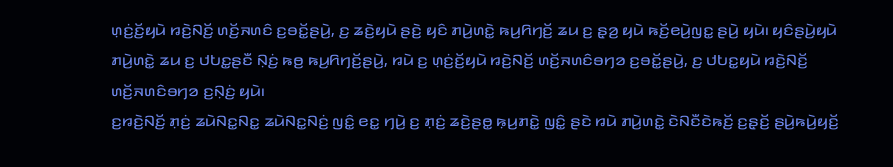ꤛ꤫ꤢꤦ꤬ꤢꤩ꤬ꤟꤣꤧ ꤙꤢꤧ꤬ꤡꤢꤩ꤬ ꤛꤢꤩ꤬ꤏꤛꤢꤨ ꤢ꤬ꤋꤢꤩ꤭ꤔꤣꤧ꤬, ꤢ꤬ ꤘꤢꤧ꤬ꤟꤣꤧ ꤔꤢꤧ꤬ ꤟꤢꤨ ꤊꤣꤧ꤬ꤛꤢꤧ꤭ ꤒꤣ꤬ꤖꤚꤢꤩ꤬ ꤘꤣ ꤢ꤬ ꤔ꤫ꤤ꤬ ꤟꤣꤧ ꤒꤢꤩ꤬ꤕꤣꤧ꤬ꤜꤢ꤭ ꤔꤣꤧ꤬ ꤟꤣꤧ꤯ ꤟꤢꤨꤔꤣꤧ꤬ꤟꤣꤧ ꤊꤣꤧ꤬ꤛꤢꤧ꤭ ꤘꤣ ꤢ꤬ ꤓꤝꤢ꤭ꤔꤢꤪ ꤡ꤫ꤢꤦ꤬ ꤒꤥ꤬ ꤒꤣ꤬ꤖꤚꤢꤩ꤬ꤔꤣꤧ꤬, ꤙꤣꤧ ꤢ꤬ ꤛ꤫ꤢꤦ꤬ꤢꤩ꤬ꤟꤣꤧ ꤙꤢꤧ꤬ꤡꤢꤩ꤬ ꤛꤢꤩ꤬ꤏꤛꤢꤨꤋꤚꤤ ꤢ꤬ꤋꤢꤩ꤭ꤔꤣꤧ꤬, ꤢ꤬ ꤓꤝꤢ꤭ꤟꤣꤧ ꤙꤢꤧ꤬ꤡꤢꤩ꤬ ꤛꤢꤩ꤬ꤏꤛꤢꤨꤋꤚꤤ ꤢ꤬ꤡ꤫ꤢꤦ꤬ ꤟꤣꤧ꤯
ꤢ꤬ꤙꤢꤧ꤬ꤡꤢꤩ꤬ ꤊ꤫ꤢꤦ꤬ ꤘꤣꤧꤡꤢ꤭ꤡꤢ꤭ ꤘꤣꤧꤡꤢ꤭ꤡꤢꤦ꤬ ꤜꤢꤨ꤭ ꤕꤢ꤭ ꤚꤣꤧ꤬ ꤢ꤬ ꤊ꤫ꤢꤦ꤬ ꤘꤢꤧ꤬ꤔꤥ꤭ ꤒ꤫ꤣ꤬ꤊꤢꤧ꤭ ꤜꤢꤨ꤭ ꤔꤢꤧ ꤙꤣꤧ ꤊꤣꤧ꤬ꤛꤢꤧ꤭ ꤢꤧꤡꤢꤪꤢꤧꤒꤢꤩ꤬ ꤢ꤬ꤔ꤫ꤢꤩ꤬ ꤔꤣꤧ꤬ꤒꤣꤧ꤬ꤟꤢꤩ꤬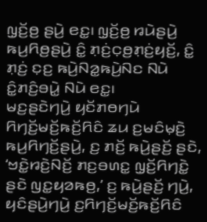ꤜ꤫ꤢꤩ꤬ꤥ꤬ ꤔꤣꤧ꤬ ꤕꤢ꤭꤯ ꤜ꤫ꤢꤩ꤬ꤥ꤬ ꤙꤣꤧꤔꤣꤧ꤬ ꤒꤣ꤬ꤖꤥ꤬ꤔꤣꤧ꤬ ꤢꤨ꤭ ꤊ꤫ꤢꤦ꤬ꤍ꤫ꤥ꤬ꤊ꤫ꤢꤦ꤬ꤟꤢꤩ꤬, ꤢꤨ꤭ ꤊ꤫ꤢꤦ꤬ ꤢ꤫ꤢ꤬ ꤒꤣꤧ꤬ꤡꤤ꤭ꤒꤣꤧ꤬ꤡꤢ ꤡꤣꤧ ꤢꤨ꤭ꤊꤢꤨ꤬ꤋꤣꤧ꤭ ꤡꤣꤧ ꤕꤢ꤭꤯
ꤗꤢ꤬ꤔꤢꤧꤚꤣꤧ꤬ ꤟꤢꤩꤊꤥꤚꤣꤧ ꤖꤚꤢꤩ꤬ꤗꤢꤩ꤬ꤒꤢꤩ꤬ꤖꤢꤨ ꤘꤣ ꤢ꤬ꤗꤢꤨꤗ꤫ꤢꤧ꤬ ꤒꤣ꤬ꤖꤚꤢꤩ꤬ꤔꤣꤧ꤬, ꤢ꤬ ꤊꤢꤩ꤬ ꤒꤣꤧ꤬ꤔꤢꤩ꤬ ꤔꤢꤧ, ‘ꤠꤢꤧ꤭ꤙꤢꤧ꤬ꤡꤢꤩ꤬ ꤊꤢ꤬ꤋꤛꤢ꤭ ꤜ꤫ꤢꤩ꤬ꤖꤚꤢꤧ꤭ ꤔꤢꤧ ꤜꤢ꤭ꤟꤤꤒꤥ꤬,’ ꤢ꤬ ꤒꤣꤧ꤬ꤔꤢꤩ꤬ ꤚꤣꤧ꤬,
ꤟꤢꤨꤔꤣꤧ꤬ꤚꤣꤧ꤬ ꤢ꤬ꤖꤚꤢꤩ꤬ꤗꤢꤩ꤬ꤒꤢꤩ꤬ꤖꤢꤨ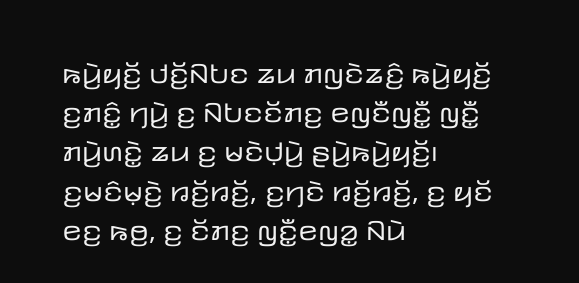ꤒꤣꤧ꤬ꤟꤢꤩ꤬ ꤓꤢꤩ꤬ꤡꤝꤢ ꤘꤣ ꤊꤜꤢꤧꤘꤢꤨ꤬ ꤒꤣꤧ꤬ꤟꤢꤩ꤬ ꤢ꤬ꤊꤢꤨ꤭ ꤚꤣꤧ꤬ ꤢ꤬ ꤡꤝꤢꤢꤩꤊꤢ꤬ ꤕꤜꤢꤪꤜꤢꤪ꤭ ꤜꤢꤪ꤭ ꤊꤣꤧ꤬ꤛꤢꤧ꤭ ꤘꤣ ꤢ꤬ ꤗꤢꤧꤓ꤫ꤣꤧ꤬ ꤔꤣꤧ꤬ꤒꤣꤧ꤬ꤟꤢꤩ꤬꤯ ꤢ꤬ꤗꤢꤨꤗ꤫ꤢꤧ꤬ ꤙꤢꤩ꤬ꤙꤢꤩ꤬, ꤢ꤬ꤚꤢꤧ ꤙꤢꤩ꤬ꤙꤢꤩ꤬, ꤢ꤬ ꤟꤢꤩ ꤕꤢ꤬ ꤒꤥ꤬, ꤢ꤬ ꤢꤩꤊꤢ꤬ ꤜꤢꤪ꤭ꤕꤜꤤ꤭ ꤡꤣꤧ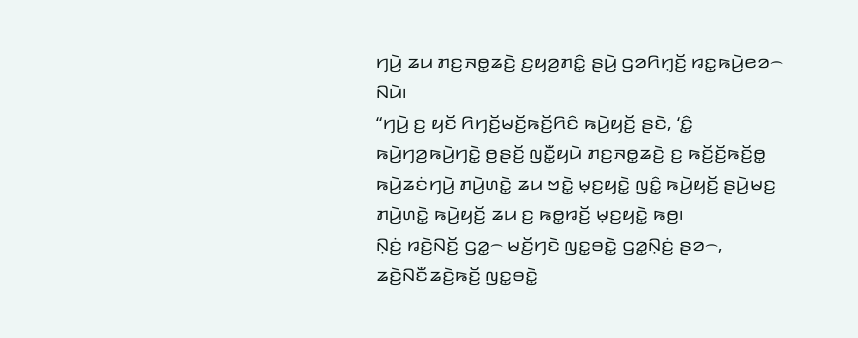ꤚꤣꤧ꤬ ꤘꤣ ꤊꤢ꤬ꤏꤥ꤭ꤘꤢꤧ꤬ ꤢ꤬ꤟꤤ꤬ꤊꤢꤨ꤭ ꤔꤣꤧ꤬ ꤞꤤꤖꤚ꤫ꤢꤩ꤬ ꤙꤢ꤭ꤒꤣꤧ꤬ꤕꤤ꤮ ꤡꤣꤧ꤯
“ꤚꤣꤧ꤬ ꤢ꤬ ꤟꤢꤩ ꤖꤚꤢꤩ꤬ꤗꤢꤩ꤬ꤒꤢꤩ꤬ꤖꤢꤨ ꤒꤣꤧ꤬ꤟꤢꤩ꤬ ꤔꤢꤧ, ‘ꤢꤨ꤭ ꤒꤣꤧ꤬ꤚꤤ꤬ꤒꤣꤧ꤬ꤚꤢꤧ꤭ ꤥ꤬ꤔꤢꤩ꤬ ꤜꤢꤪ꤭ꤟꤣꤧ ꤊꤢ꤬ꤏꤥ꤭ꤘꤢꤧ꤬ ꤢ꤬ ꤒꤢꤩ꤬ꤢꤩ꤬ꤒꤢꤩ꤬ꤥ꤭ ꤒꤣꤧ꤬ꤘꤢꤦꤚꤣꤧ꤬ ꤊꤣꤧ꤬ꤛꤢꤧ꤭ ꤘꤣ ꤠꤢꤧ꤭ ꤗ꤫ꤢ꤬ꤟꤢꤧ꤭ ꤜꤢꤨ꤭ ꤒꤣꤧ꤬ꤟꤢꤩ꤬ ꤔꤣꤧ꤬ꤗꤢ꤬ ꤊꤣꤧ꤬ꤛꤢꤧ꤭ ꤒꤣꤧ꤬ꤟꤢꤩ꤬ ꤘꤣ ꤢ꤬ ꤒꤥ꤭ꤙꤢꤩ꤬ ꤗ꤫ꤢ꤬ꤟꤢꤧ꤭ ꤒꤥ꤬꤯
ꤡ꤫ꤢꤦ꤬ ꤙꤢꤧ꤬ꤡꤢꤩ꤬ ꤞꤤ꤭꤮ ꤗꤢꤩ꤬ꤚꤢꤧ ꤜꤢ꤭ꤋꤢꤧ꤭ ꤞꤤ꤭ꤡ꤫ꤢꤦ꤬ ꤔꤤ꤮, ꤘꤢꤧ꤬ꤡꤢꤪꤘꤢꤧ꤬ꤒꤢꤩ꤬ ꤜꤢ꤭ꤋꤢꤧ꤭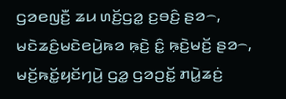ꤞꤤꤕꤜꤢꤪ꤬ ꤘꤣ ꤛꤢꤩ꤬ꤞꤤ꤭ ꤢ꤬ꤋꤢꤨ꤬ ꤔꤤ꤮, ꤗꤢꤧꤘꤢꤨ꤬ꤗꤢꤧꤕꤣꤧ꤬ꤒꤤ ꤒ꤫ꤢꤧ꤬ ꤢꤨ꤭ ꤒ꤫ꤢꤧ꤬ꤗꤢꤩ꤬ ꤔꤤ꤮, ꤗꤢꤩ꤬ꤒꤢꤩ꤭ꤟꤢꤩꤚꤣꤧ꤬ ꤞꤤ꤭ ꤞꤤꤑꤢꤩ꤭ ꤊꤣꤧ꤭ꤘꤢꤦ꤬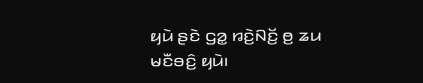ꤟꤣꤧ ꤔꤢꤧ ꤞꤤ꤭ ꤙꤢꤧ꤬ꤡꤢꤩ꤬ ꤥ꤬ ꤘꤣ ꤗꤢꤪꤋꤢꤨ꤬ ꤟꤣꤧ꤯